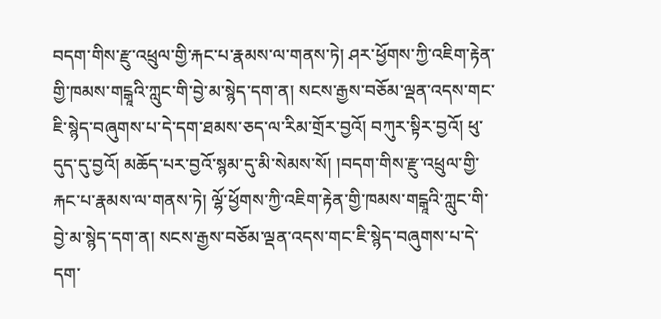བདག་གིས་རྫུ་འཕྲུལ་གྱི་རྐང་པ་རྣམས་ལ་གནས་ཏེ། ཤར་ཕྱོགས་ཀྱི་འཇིག་རྟེན་གྱི་ཁམས་གངྒཱའི་ཀླུང་གི་བྱེ་མ་སྙེད་དག་ན། སངས་རྒྱས་བཅོམ་ལྡན་འདས་གང་ཇི་སྙེད་བཞུགས་པ་དེ་དག་ཐམས་ཅད་ལ་རིམ་གྲོར་བྱའོ། བཀུར་སྟིར་བྱའོ། ཕུ་དུད་དུ་བྱའོ། མཆོད་པར་བྱའོ་སྙམ་དུ་མི་སེམས་སོ། །བདག་གིས་རྫུ་འཕྲུལ་གྱི་རྐང་པ་རྣམས་ལ་གནས་ཏེ། ལྷོ་ཕྱོགས་ཀྱི་འཇིག་རྟེན་གྱི་ཁམས་གངྒཱའི་ཀླུང་གི་བྱེ་མ་སྙེད་དག་ན། སངས་རྒྱས་བཅོམ་ལྡན་འདས་གང་ཇི་སྙེད་བཞུགས་པ་དེ་དག་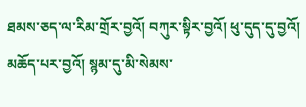ཐམས་ཅད་ལ་རིམ་གྲོར་བྱའོ། བཀུར་སྟིར་བྱའོ། ཕུ་དུད་དུ་བྱའོ། མཆོད་པར་བྱའོ། སྙམ་དུ་མི་སེམས་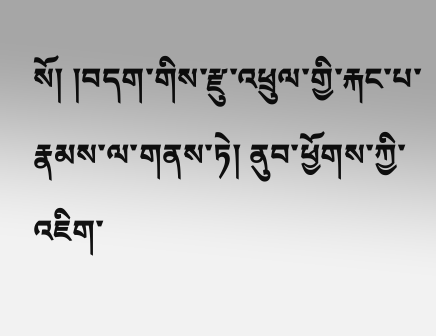སོ། །བདག་གིས་རྫུ་འཕྲུལ་གྱི་རྐང་པ་རྣམས་ལ་གནས་ཏེ། ནུབ་ཕྱོགས་ཀྱི་འཇིག་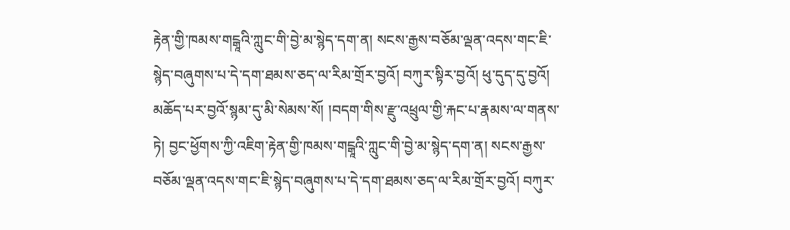རྟེན་གྱི་ཁམས་གངྒཱའི་ཀླུང་གི་བྱེ་མ་སྙེད་དག་ན། སངས་རྒྱས་བཅོམ་ལྡན་འདས་གང་ཇི་སྙེད་བཞུགས་པ་དེ་དག་ཐམས་ཅད་ལ་རིམ་གྲོར་བྱའོ། བཀུར་སྟིར་བྱའོ། ཕུ་དུད་དུ་བྱའོ། མཆོད་པར་བྱའོ་སྙམ་དུ་མི་སེམས་སོ། །བདག་གིས་རྫུ་འཕྲུལ་གྱི་རྐང་པ་རྣམས་ལ་གནས་ཏེ། བྱང་ཕྱོགས་ཀྱི་འཇིག་རྟེན་གྱི་ཁམས་གངྒཱའི་ཀླུང་གི་བྱེ་མ་སྙེད་དག་ན། སངས་རྒྱས་བཅོམ་ལྡན་འདས་གང་ཇི་སྙེད་བཞུགས་པ་དེ་དག་ཐམས་ཅད་ལ་རིམ་གྲོར་བྱའོ། བཀུར་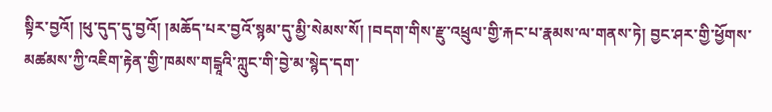སྟིར་བྱའོ། །ཕུ་དུད་དུ་བྱའོ། །མཆོད་པར་བྱའོ་སྙམ་དུ་མྱི་སེམས་སོ། །བདག་གིས་རྫུ་འཕྲུལ་གྱི་རྐང་པ་རྣམས་ལ་གནས་ཏེ། བྱང་ཤར་གྱི་ཕྱོགས་མཚམས་ཀྱི་འཇིག་རྟེན་གྱི་ཁམས་གངྒཱའི་ཀླུང་གི་བྱེ་མ་སྙེད་དག་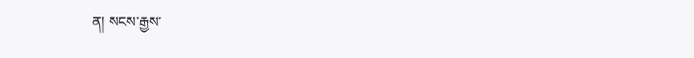ན། སངས་རྒྱས་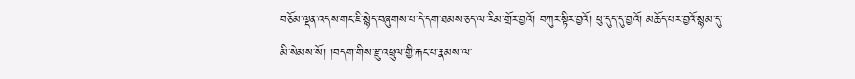བཅོམ་ལྡན་འདས་གང་ཇི་སྙེད་བཞུགས་པ་དེ་དག་ཐམས་ཅད་ལ་རིམ་གྲོར་བྱའོ། བཀུར་སྟིར་བྱའོ། ཕུ་དུད་དུ་བྱའོ། མཆོད་པར་བྱའོ་སྙམ་དུ་མི་སེམས་སོ། །བདག་གིས་རྫུ་འཕྲུལ་གྱི་རྐང་པ་རྣམས་ལ་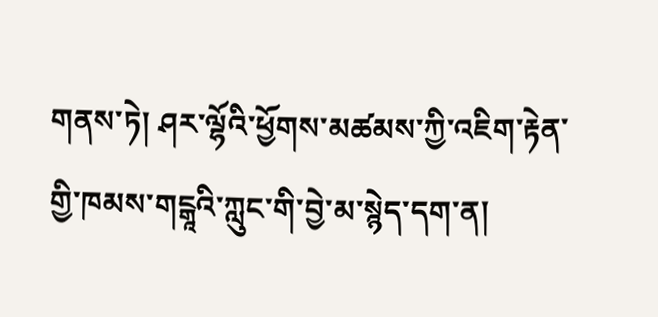གནས་ཏེ། ཤར་ལྷོའི་ཕྱོགས་མཚམས་ཀྱི་འཇིག་རྟེན་གྱི་ཁམས་གངྒཱའི་ཀླུང་གི་བྱེ་མ་སྙེད་དག་ན།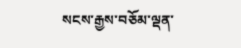སངས་རྒྱས་བཅོམ་ལྡན་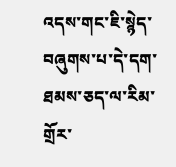འདས་གང་ཇི་སྙེད་བཞུགས་པ་དེ་དག་ཐམས་ཅད་ལ་རིམ་གྲོར་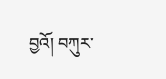བྱའོ། བཀུར་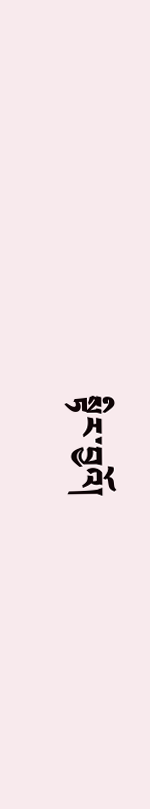སྟིར་བྱའོ།